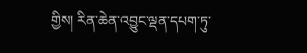གྱིས། རིན་ཆེན་འབྱུང་ལྡན་དཔག་ཏུ་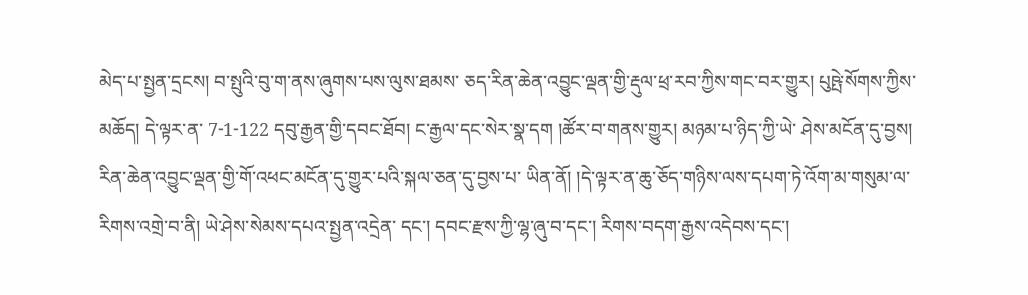མེད་པ་སྤྱན་དྲངས། བ་སྤུའི་བུ་ག་ནས་ཞུགས་པས་ལུས་ཐམས་ ཅད་རིན་ཆེན་འབྱུང་ལྡན་གྱི་རྡུལ་ཕྲ་རབ་ཀྱིས་གང་བར་གྱུར། པུཥྤེ་སོགས་ཀྱིས་མཆོད། དེ་ལྟར་ན་ 7-1-122 དབུ་རྒྱན་གྱི་དབང་ཐོབ། ང་རྒྱལ་དང་སེར་སྣ་དག །ཚོར་བ་གནས་གྱུར། མཉམ་པ་ཉིད་ཀྱི་ཡེ་ ཤེས་མངོན་དུ་བྱས། རིན་ཆེན་འབྱུང་ལྡན་གྱི་གོ་འཕང་མངོན་དུ་གྱུར་པའི་སྐལ་ཅན་དུ་བྱས་པ་ ཡིན་ནོ། །དེ་ལྟར་ན་ཆུ་ཅོད་གཉིས་ལས་དཔག་ཏེ་འོག་མ་གསུམ་ལ་རིགས་འགྲེ་བ་ནི། ཡེ་ཤེས་སེམས་དཔའ་སྤྱན་འདྲེན་ དང་། དབང་རྫས་ཀྱི་ལྷ་ཞུ་བ་དང་། རིགས་བདག་རྒྱས་འདེབས་དང་།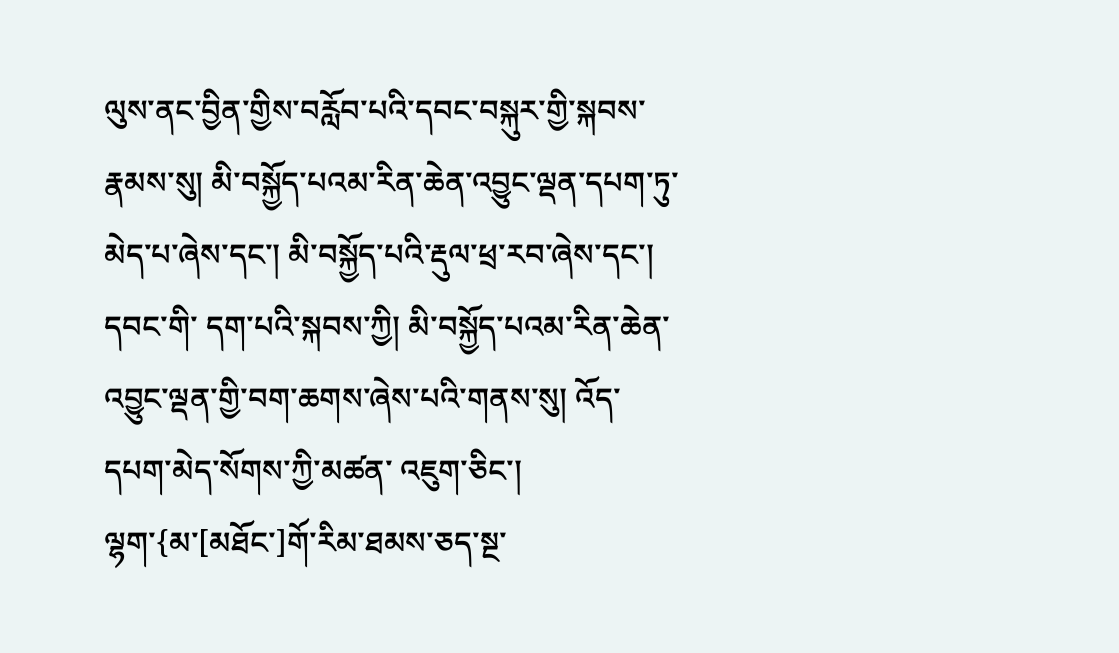ལུས་ནང་བྱིན་གྱིས་བརློབ་པའི་དབང་བསྐུར་གྱི་སྐབས་ རྣམས་སུ། མི་བསྐྱོད་པའམ་རིན་ཆེན་འབྱུང་ལྡན་དཔག་ཏུ་མེད་པ་ཞེས་དང་། མི་བསྐྱོད་པའི་རྡུལ་ཕྲ་རབ་ཞེས་དང་། དབང་གི་ དག་པའི་སྐབས་ཀྱི། མི་བསྐྱོད་པའམ་རིན་ཆེན་འབྱུང་ལྡན་གྱི་བག་ཆགས་ཞེས་པའི་གནས་སུ། འོད་དཔག་མེད་སོགས་ཀྱི་མཚན་ འཇུག་ཅིང་། ལྷག་{མ་[མཐོང་]གོ་རིམ་ཐམས་ཅད་སྔ་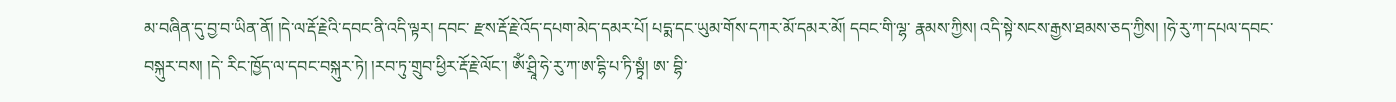མ་བཞིན་དུ་བྱ་བ་ཡིན་ནོ། །དེ་ལ་རྡོ་རྗེའི་དབང་ནི་འདི་ལྟར། དབང་ རྫས་རྡོ་རྗེ་འོད་དཔག་མེད་དམར་པོ། པདྨ་དང་ཡུམ་གོས་དཀར་མོ་དམར་མོ། དབང་གི་ལྷ་ རྣམས་ཀྱིས། འདི་སྟེ་སངས་རྒྱས་ཐམས་ཅད་ཀྱིས། །ཧེ་རུ་ཀ་དཔལ་དབང་བསྐུར་བས། །དེ་ རིང་ཁྱོད་ལ་དབང་བསྐུར་ཏེ། །རབ་ཏུ་གྲུབ་ཕྱིར་རྡོ་རྗེ་ལོང་། ༀ་ཤྲཱི་ཧེ་རུ་ཀ་ཨ་དྷི་པ་ཏི་སྟྭཾ། ཨ་ བྷི་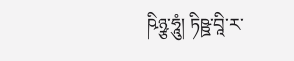ཥིཉྩ་ཧཱུཾ། ཏིཥྛ་བཱི་ར་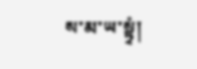ས་མ་ཡ་སྟྭཾ།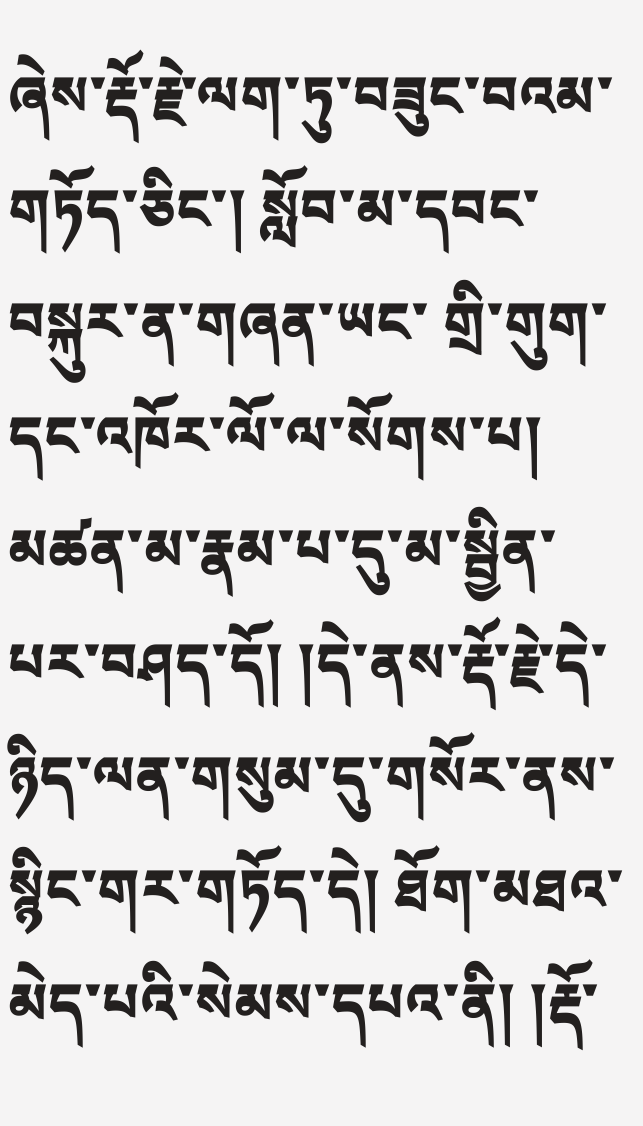ཞེས་རྡོ་རྗེ་ལག་ཏུ་བཟུང་བའམ་གཏོད་ཅིང་། སློབ་མ་དབང་བསྐུར་ན་གཞན་ཡང་ གྲི་གུག་དང་འཁོར་ལོ་ལ་སོགས་པ། མཚན་མ་རྣམ་པ་དུ་མ་སྦྱིན་པར་བཤད་དོ། །དེ་ནས་རྡོ་རྗེ་དེ་ཉིད་ལན་གསུམ་དུ་གསོར་ནས་ སྙིང་གར་གཏོད་དེ། ཐོག་མཐའ་མེད་པའི་སེམས་དཔའ་ནི། །རྡོ་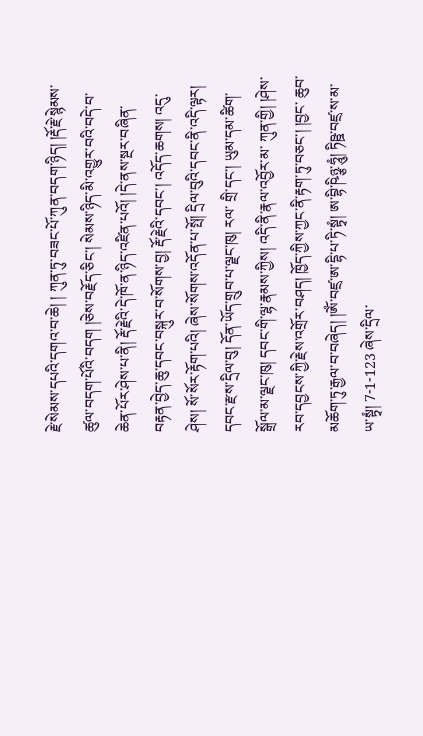རྗེ་སེམས་དཔའི་དགའ་བ་ཆེ། ། ཀུན་ཏུ་བཟང་པོ་ཀུན་བདག་ཉིད། །རྡོ་རྗེ་སྙེམས་ཚུལ་བདག་པོའི་བདག །ཅེས་བརྗོད་ཅིང་། སེམས་ཉིད་མི་འགྱུར་བའི་བདེ་བ་ཆེན་པོར་ཤེས་པ་ནི། རྡོ་རྗེའི་དེ་ཁོ་ན་ཉིད་འཛིན་པའོ། །དེ་ནས་སྔར་བཞིན་ བརྟན་བྱེད་ཆུ་དབང་བསྐུར་བ་སོགས་བྱ། རྡོ་རྗེའི་དབང་། འདོད་ཆགས། འདུ་ཤེས། སོ་སོར་རྟོག་པའི། ཞེས་སོགས་འདོན་པ་སྤོ། དྲིལ་བུའི་དབང་ནི་འདི་ལྟར། དབང་རྫས་དྲིལ་བུ། དོན་ཡོད་གྲུབ་པ་ལྗང་ཁུ། རལ་ གྲི་དང་། ཡུམ་དམ་ཚིག་སྒྲོལ་མ་ལྗང་ཁུ། དབང་གི་ལྷ་རྣམས་ཀྱིས། འདི་ནི་རྣལ་འབྱོར་མ་ ཀུན་གྱི། །ཤེས་རབ་དབྱངས་ཀྱི་རྗེས་འགྲོར་བཤད། ཁྱོད་ཀྱིས་ཀྱང་ནི་རྟག་ཏུ་བཅང་། །བྱང་ ཆུབ་མཆོག་ཏུ་རྒྱལ་བ་བཞེད། །ༀ་བཛྲ་ཨ་དྷི་པ་ཏི་སྟྭཾ། ཨ་བྷི་ཥིཉྩ་ཧཱུཾ། ཏིཥྛ་བཛྲ་ས་མ་ཡ་སྟྭཾ། 7-1-123 ཞེས་དྲིལ་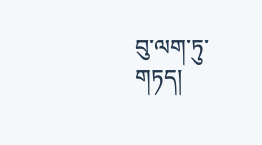བུ་ལག་ཏུ་གཏད།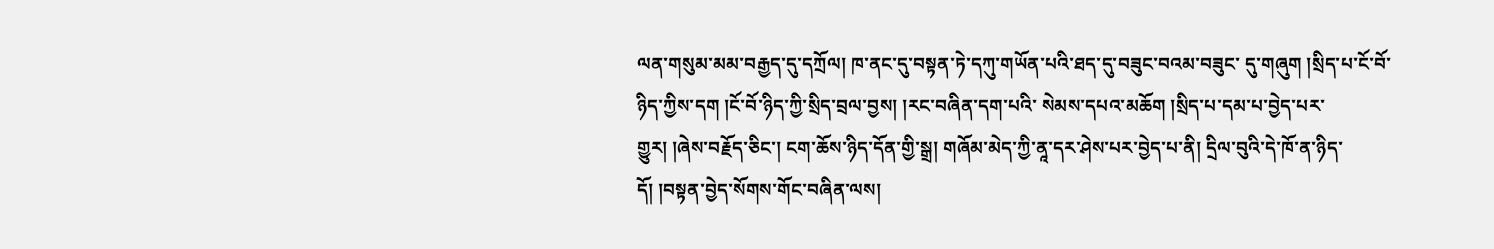ལན་གསུམ་མམ་བརྒྱད་དུ་དཀྲོལ། ཁ་ནང་དུ་བསྟན་ཏེ་དཀུ་གཡོན་པའི་ཐད་དུ་བཟུང་བའམ་བཟུང་ དུ་གཞུག །སྲིད་པ་ངོ་བོ་ཉིད་ཀྱིས་དག །ངོ་བོ་ཉིད་ཀྱི་སྲིད་བྲལ་བྱས། །རང་བཞིན་དག་པའི་ སེམས་དཔའ་མཆོག །སྲིད་པ་དམ་པ་བྱེད་པར་གྱུར། །ཞེས་བརྗོད་ཅིང་། ངག་ཆོས་ཉིད་དོན་གྱི་སྒྲ། གཞོམ་མེད་ཀྱི་ནཱ་དར་ཤེས་པར་བྱེད་པ་ནི། དྲིལ་བུའི་དེ་ཁོ་ན་ཉིད་དོ། །བསྟན་བྱེད་སོགས་གོང་བཞིན་ལས།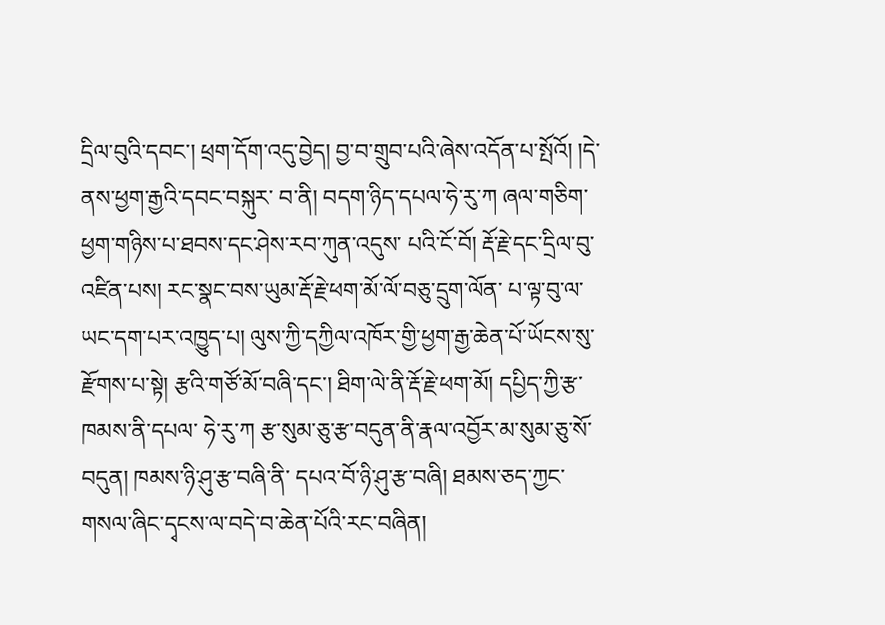དྲིལ་བུའི་དབང་། ཕྲག་དོག་འདུ་བྱེད། བྱ་བ་གྲུབ་པའི་ཞེས་འདོན་པ་སྤོའོ། །དེ་ནས་ཕྱག་རྒྱའི་དབང་བསྐུར་ བ་ནི། བདག་ཉིད་དཔལ་ཧེ་རུ་ཀ ཞལ་གཅིག་ཕྱག་གཉིས་པ་ཐབས་དང་ཤེས་རབ་ཀུན་འདུས་ པའི་ངོ་བོ། རྡོ་རྗེ་དང་དྲིལ་བུ་འཛིན་པས། རང་སྣང་བས་ཡུམ་རྡོ་རྗེ་ཕག་མོ་ལོ་བཅུ་དྲུག་ལོན་ པ་ལྟ་བུ་ལ་ཡང་དག་པར་འཁྱུད་པ། ལུས་ཀྱི་དཀྱིལ་འཁོར་གྱི་ཕྱག་རྒྱ་ཆེན་པོ་ཡོངས་སུ་ རྫོགས་པ་སྟེ། རྩའི་གཙོ་མོ་བཞི་དང་། ཐིག་ལེ་ནི་རྡོ་རྗེ་ཕག་མོ། དཔྱིད་ཀྱི་རྩ་ཁམས་ནི་དཔལ་ ཧེ་རུ་ཀ རྩ་སུམ་ཅུ་རྩ་བདུན་ནི་རྣལ་འབྱོར་མ་སུམ་ཅུ་སོ་བདུན། ཁམས་ཉི་ཤུ་རྩ་བཞི་ནི་ དཔའ་བོ་ཉི་ཤུ་རྩ་བཞི། ཐམས་ཅད་ཀྱང་གསལ་ཞིང་དྭངས་ལ་བདེ་བ་ཆེན་པོའི་རང་བཞིན།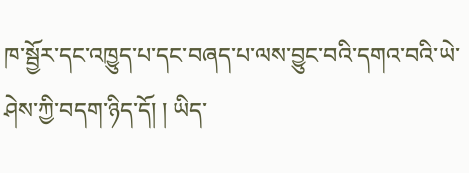ཁ་སྦྱོར་དང་འཁྱུད་པ་དང་བཞད་པ་ལས་བྱུང་བའི་དགའ་བའི་ཡེ་ཤེས་ཀྱི་བདག་ཉིད་དོ། ། ཡིད་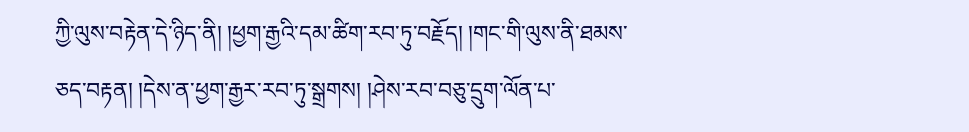ཀྱི་ལུས་བརྟེན་དེ་ཉིད་ནི། །ཕྱག་རྒྱའི་དམ་ཚིག་རབ་ཏུ་བརྗོད། །གང་གི་ལུས་ནི་ཐམས་ ཅད་བརྟན། །དེས་ན་ཕྱག་རྒྱར་རབ་ཏུ་སྒྲགས། །ཤེས་རབ་བཅུ་དྲུག་ལོན་པ་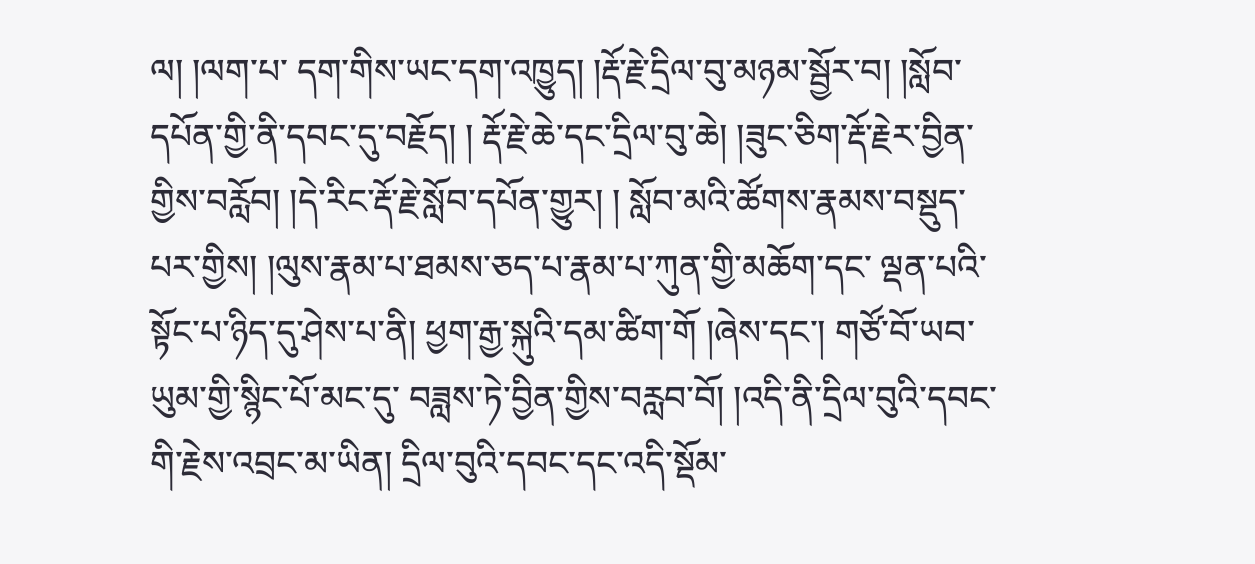ལ། །ལག་པ་ དག་གིས་ཡང་དག་འཁྱུད། །རྡོ་རྗེ་དྲིལ་བུ་མཉམ་སྦྱོར་བ། །སློབ་དཔོན་གྱི་ནི་དབང་དུ་བརྗོད། ། རྡོ་རྗེ་ཆེ་དང་དྲིལ་བུ་ཆེ། །ཟུང་ཅིག་རྡོ་རྗེར་བྱིན་གྱིས་བརློབ། །དེ་རིང་རྡོ་རྗེ་སློབ་དཔོན་གྱུར། ། སློབ་མའི་ཚོགས་རྣམས་བསྡུད་པར་གྱིས། །ལུས་རྣམ་པ་ཐམས་ཅད་པ་རྣམ་པ་ཀུན་གྱི་མཆོག་དང་ ལྡན་པའི་སྟོང་པ་ཉིད་དུ་ཤེས་པ་ནི། ཕྱག་རྒྱ་སྐུའི་དམ་ཚིག་གོ །ཞེས་དང་། གཙོ་བོ་ཡབ་ཡུམ་གྱི་སྙིང་པོ་མང་དུ་ བཟླས་ཏེ་བྱིན་གྱིས་བརླབ་བོ། །འདི་ནི་དྲིལ་བུའི་དབང་གི་རྗེས་འབྲང་མ་ཡིན། དྲིལ་བུའི་དབང་དང་འདི་སྡོམ་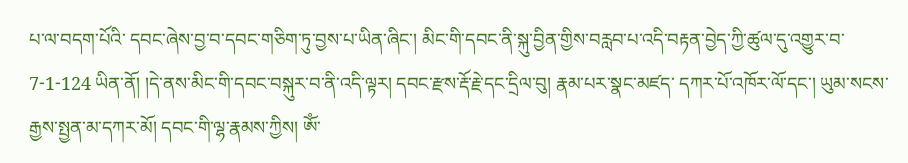པ་ལ་བདག་པོའི་ དབང་ཞེས་བྱ་བ་དབང་གཅིག་ཏུ་བྱས་པ་ཡིན་ཞིང་། མིང་གི་དབང་ནི་སྐུ་བྱིན་གྱིས་བརླབ་པ་འདི་བརྟན་བྱེད་ཀྱི་ཚུལ་དུ་འགྱུར་བ་ 7-1-124 ཡིན་ནོ། །དེ་ནས་མིང་གི་དབང་བསྐུར་བ་ནི་འདི་ལྟར། དབང་རྫས་རྡོ་རྗེ་དང་དྲིལ་བུ། རྣམ་པར་སྣང་མཛད་ དཀར་པོ་འཁོར་ལོ་དང་། ཡུམ་སངས་རྒྱས་སྤྱན་མ་དཀར་མོ། དབང་གི་ལྷ་རྣམས་ཀྱིས། ༀ་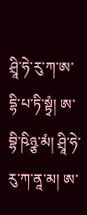ཤྲཱི་ཧེ་རུ་ཀ་ཨ་དྷི་པ་ཏི་སྟྭཾ། ཨ་བྷི་ཥིཉྩ་མཾ། ཤྲཱི་ཧེ་རུ་ཀ་ནཱ་མ། ཨ་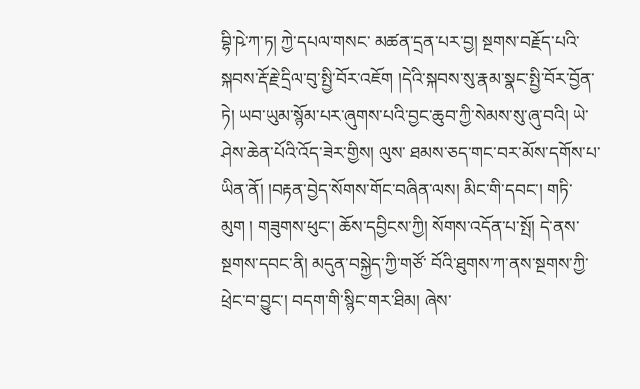བྷི་ཥེ་ཀ་ཏ། ཀྱེ་དཔལ་གསང་ མཚན་དྲན་པར་བྱ། སྔགས་བརྗོད་པའི་སྐབས་རྡོ་རྗེ་དྲིལ་བུ་སྤྱི་བོར་འཇོག །དེའི་སྐབས་སུ་རྣམ་སྣང་སྤྱི་བོར་བྱོན་ཏེ། ཡབ་ཡུམ་སྙོམ་པར་ཞུགས་པའི་བྱང་ཆུབ་ཀྱི་སེམས་སུ་ཞུ་བའི། ཡེ་ཤེས་ཆེན་པོའི་འོད་ཟེར་གྱིས། ལུས་ ཐམས་ཅད་གང་བར་མོས་དགོས་པ་ཡིན་ནོ། །བརྟན་བྱེད་སོགས་གོང་བཞིན་ལས། མིང་གི་དབང་། གཏི་མུག ། གཟུགས་ཕུང་། ཆོས་དབྱིངས་ཀྱི། སོགས་འདོན་པ་སྤོ། དེ་ནས་སྔགས་དབང་ནི། མདུན་བསྐྱེད་ཀྱི་གཙོ་ བོའི་ཐུགས་ཀ་ནས་སྔགས་ཀྱི་ཕྲེང་བ་བྱུང་། བདག་གི་སྙིང་གར་ཐིམ། ཞེས་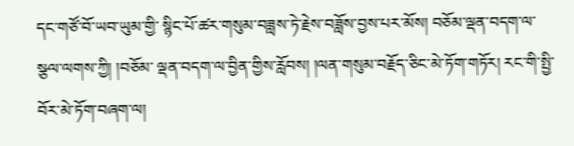དང་གཙོ་བོ་ཡབ་ཡུམ་གྱི་ སྙིང་པོ་ཚར་གསུམ་བཟླས་ཏེ་རྗེས་བཟློས་བྱས་པར་མོས། བཅོམ་ལྡན་བདག་ལ་སྩལ་ལགས་ཀྱི། །བཅོམ་ ལྡན་བདག་ལ་བྱིན་གྱིས་རློབས། །ལན་གསུམ་བརྗོད་ཅིང་མེ་ཏོག་གཏོར། རང་གི་སྤྱི་བོར་མེ་ཏོག་བཞག་ལ།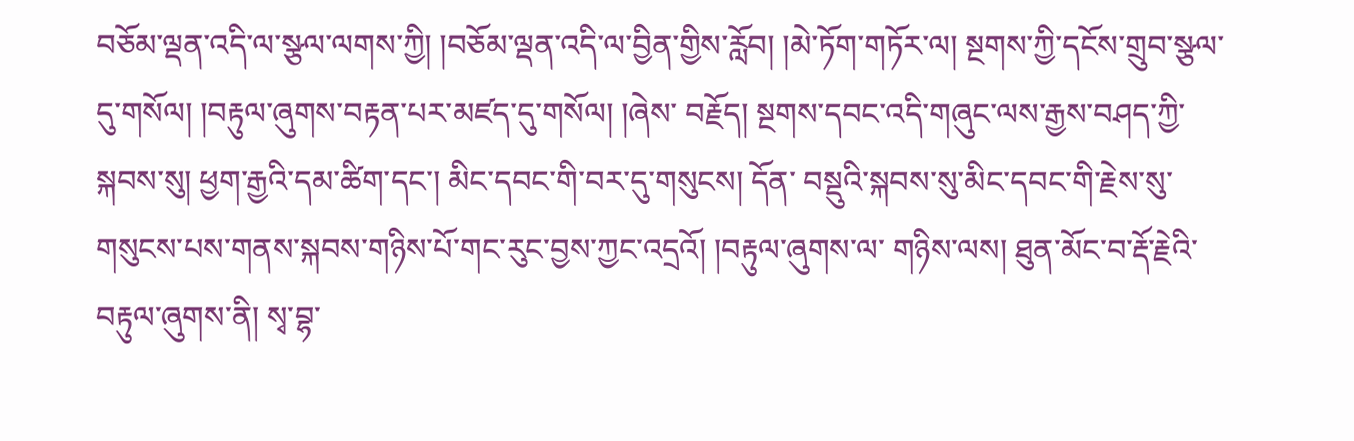བཅོམ་ལྡན་འདི་ལ་སྩལ་ལགས་ཀྱི། །བཅོམ་ལྡན་འདི་ལ་བྱིན་གྱིས་རློབ། །མེ་ཏོག་གཏོར་ལ། སྔགས་ཀྱི་དངོས་གྲུབ་སྩལ་དུ་གསོལ། །བརྟུལ་ཞུགས་བརྟན་པར་མཛད་དུ་གསོལ། །ཞེས་ བརྗོད། སྔགས་དབང་འདི་གཞུང་ལས་རྒྱས་བཤད་ཀྱི་སྐབས་སུ། ཕྱག་རྒྱའི་དམ་ཚིག་དང་། མིང་དབང་གི་བར་དུ་གསུངས། དོན་ བསྡུའི་སྐབས་སུ་མིང་དབང་གི་རྗེས་སུ་གསུངས་པས་གནས་སྐབས་གཉིས་པོ་གང་རུང་བྱས་ཀྱང་འདྲའོ། །བརྟུལ་ཞུགས་ལ་ གཉིས་ལས། ཐུན་མོང་བ་རྡོ་རྗེའི་བརྟུལ་ཞུགས་ནི། སྭ་བྷ་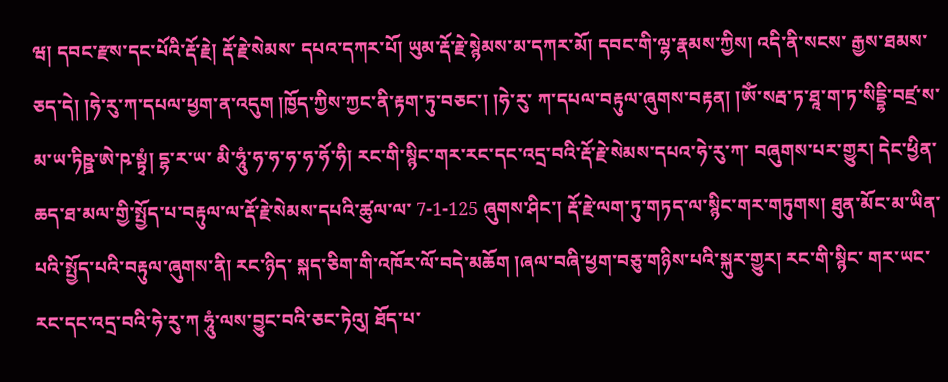ཝ། དབང་རྫས་དང་པོའི་རྡོ་རྗེ། རྡོ་རྗེ་སེམས་ དཔའ་དཀར་པོ། ཡུམ་རྡོ་རྗེ་སྙེམས་མ་དཀར་མོ། དབང་གི་ལྷ་རྣམས་ཀྱིས། འདི་ནི་སངས་ རྒྱས་ཐམས་ཅད་དེ། །ཧེ་རུ་ཀ་དཔལ་ཕྱག་ན་འདུག །ཁྱོད་ཀྱིས་ཀྱང་ནི་རྟག་ཏུ་བཅང་། །ཧེ་རུ་ ཀ་དཔལ་བརྟུལ་ཞུགས་བརྟན། །ༀ་སརྦ་ཏ་ཐཱ་ག་ཏ་སིདྡྷི་བཛྲ་ས་མ་ཡ་ཏིཥྛ་ཨེ་ཥ་སྟྭཾ། དྷ་ར་ཡ་ མི་ཧཱུཾ་ཧ་ཧ་ཧ་ཧ་ཧོ་ཧི། རང་གི་སྙིང་གར་རང་དང་འདྲ་བའི་རྡོ་རྗེ་སེམས་དཔའ་ཧེ་རུ་ཀ་ བཞུགས་པར་གྱུར། དེང་ཕྱིན་ཆད་ཐ་མལ་གྱི་སྤྱོད་པ་བརྟུལ་ལ་རྡོ་རྗེ་སེམས་དཔའི་ཚུལ་ལ་ 7-1-125 ཞུགས་ཤིང་། རྡོ་རྗེ་ལག་ཏུ་གཏད་ལ་སྙིང་གར་གཏུགས། ཐུན་མོང་མ་ཡིན་པའི་སྤྱོད་པའི་བརྟུལ་ཞུགས་ནི། རང་ཉིད་ སྐད་ཅིག་གི་འཁོར་ལོ་བདེ་མཆོག །ཞལ་བཞི་ཕྱག་བཅུ་གཉིས་པའི་སྐུར་གྱུར། རང་གི་སྙིང་ གར་ཡང་རང་དང་འདྲ་བའི་ཧེ་རུ་ཀ ཧཱུཾ་ལས་བྱུང་བའི་ཅང་ཏེའུ། ཐོད་པ་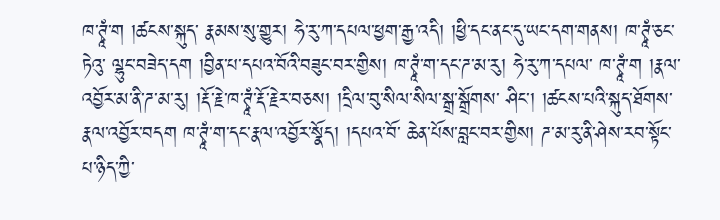ཁ་ཊྭཱཾ་ག །ཚངས་སྐུད་ རྣམས་སུ་གྱུར། ཧེ་རུ་ཀ་དཔལ་ཕྱག་རྒྱ་འདི། །ཕྱི་དང་ནང་དུ་ཡང་དག་གནས། ཁ་ཊྭཱཾ་ཅང་ཏེའུ་ ལྷུང་བཟེད་དག །བྱིན་པ་དཔའ་བོའི་བཟུང་བར་གྱིས། ཁ་ཊྭཱཾ་ག་དང་ཌ་མ་རུ། ཧེ་རུ་ཀ་དཔལ་ ཁ་ཊྭཱཾ་ག །རྣལ་འབྱོར་མ་ནི་ཌ་མ་རུ། །རྡོ་རྗེ་ཁ་ཊྭཱཾ་རྡོ་རྗེར་བཅས། །དྲིལ་བུ་སིལ་སིལ་སྒྲ་སྒྲོགས་ ཤིང་། །ཚངས་པའི་སྐུད་ཐོགས་རྣལ་འབྱོར་བདག ཁ་ཊྭཱཾ་ག་དང་རྣལ་འབྱོར་སྣོད། །དཔའ་བོ་ ཆེན་པོས་བླང་བར་གྱིས། ཌ་མ་རུ་ནི་ཤེས་རབ་སྟོང་པ་ཉིད་ཀྱི་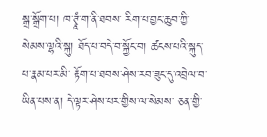སྒྲ་སྒྲོག་པ། ཁ་ཊྭཱཾ་ག་ནི་ཐབས་ རིག་པ་བྱང་ཆུབ་ཀྱི་སེམས་ལྷའི་སྐུ། ཐོད་པ་བདེ་བ་སྐྱོང་བ། ཚངས་པའི་སྐུད་པ་རྣམ་པར་མི་ རྟོག་པ་ཐབས་ཤེས་རབ་ཟུང་དུ་འབྲེལ་བ་ཡིན་པས་ན། དེ་ལྟར་ཤེས་པར་གྱིས་ལ་སེམས་ ཅན་གྱི་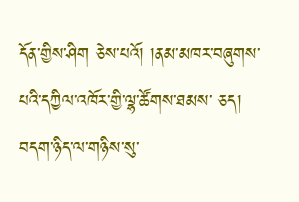དོན་གྱིས་ཤིག ཅེས་པའོ། །ནམ་མཁར་བཞུགས་པའི་དཀྱིལ་འཁོར་གྱི་ལྷ་ཚོགས་ཐམས་ ཅད། བདག་ཉིད་ལ་གཉིས་སུ་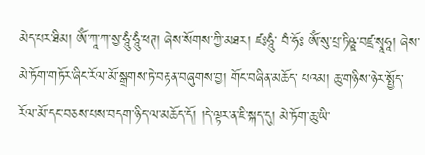མེད་པར་ཐིམ། ༀ་ཀཱ་ཀ་སྱ་ཧཱུཾ་ཧཱུཾ་ཕཊ། ཞེས་སོགས་ཀྱི་མཐར། ཛཿཧཱུཾ་ བཾ་ཧོཿ ༀ་སུ་པྲ་ཏིཥྛ་བཛྲ་སྭཱཧཱ། ཞེས་མེ་ཏོག་གཏོར་ཞིང་རོལ་མོ་སྒྲགས་ཏེ་བརྟན་བཞུགས་བྱ། གོང་བཞིན་མཆོད་ པའམ། ཆུ་གཉིས་ཉེར་སྤྱོད་རོལ་མོ་དང་བཅས་པས་བདག་ཉིད་ལ་མཆོད་དོ། །དེ་ལྟར་ན་ཇི་སྐད་དུ། མེ་ཏོག་ཆུ་ཡི་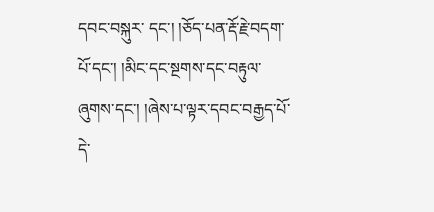དབང་བསྐུར་ དང་། །ཅོད་པན་རྡོ་རྗེ་བདག་པོ་དང་། །མིང་དང་སྔགས་དང་བརྟུལ་ཞུགས་དང་། །ཞེས་པ་ལྟར་དབང་བརྒྱད་པོ་དེ་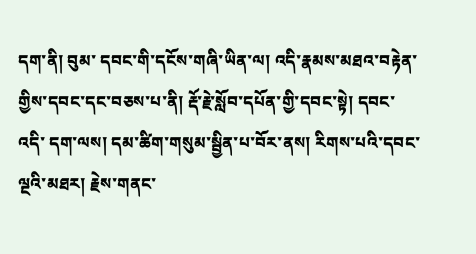དག་ནི། བུམ་ དབང་གི་དངོས་གཞི་ཡིན་ལ། འདི་རྣམས་མཐའ་བརྟེན་གྱིས་དབང་དང་བཅས་པ་ནི། རྡོ་རྗེ་སློབ་དཔོན་གྱི་དབང་སྟེ། དབང་འདི་ དག་ལས། དམ་ཚིག་གསུམ་སྦྱིན་པ་བོར་ནས། རིགས་པའི་དབང་ལྔའི་མཐར། རྗེས་གནང་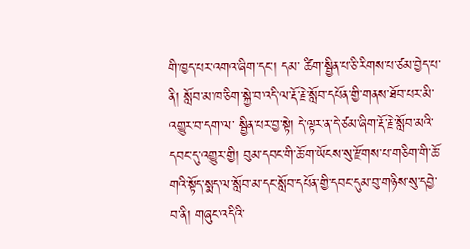གི་ཁྱད་པར་འགའ་ཞིག་དང་། དམ་ ཚིག་སྦྱིན་པ་ཅི་རིགས་པ་ཙམ་བྱེད་པ་ནི། སློབ་མ་ཁ་ཅིག་སྐྱེ་བ་འདི་ལ་རྡོ་རྗེ་སློབ་དཔོན་གྱི་གནས་ཐོབ་པར་མི་འགྱུར་བ་དག་ལ་ སྦྱིན་པར་བྱ་སྟེ། དེ་ལྟར་ན་དེ་ཙམ་ཞིག་རྡོ་རྗེ་སློབ་མའི་དབང་དུ་འགྱུར་གྱི། བུམ་དབང་གི་ཆོ་ག་ཡོངས་སུ་རྫོགས་པ་གཅིག་གི་ཆོ་ གའི་སྟོད་སྨད་ལ་སློབ་མ་དང་སློབ་དཔོན་གྱི་དབང་དུམ་བུ་གཉིས་སུ་དབྱེ་བ་ནི། གཞུང་འདིའི་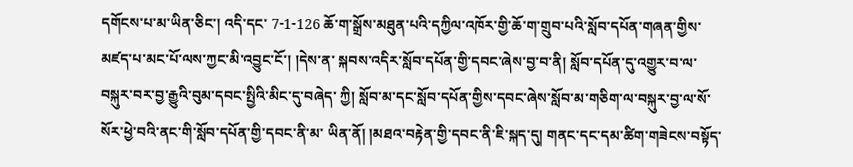དགོངས་པ་མ་ཡིན་ཅིང་། འདི་དང་ 7-1-126 ཆོ་ག་སྒྲོས་མཐུན་པའི་དཀྱིལ་འཁོར་གྱི་ཆོ་ག་གྲུབ་པའི་སློབ་དཔོན་གཞན་གྱིས་མཛད་པ་མང་པོ་ལས་ཀྱང་མི་འབྱུང་ངོ་། །དེས་ན་ སྐབས་འདིར་སློབ་དཔོན་གྱི་དབང་ཞེས་བྱ་བ་ནི། སློབ་དཔོན་དུ་འགྱུར་བ་ལ་བསྐུར་བར་བྱ་རྒྱུའི་བུམ་དབང་སྤྱིའི་མིང་དུ་བཞེད་ ཀྱི། སློབ་མ་དང་སློབ་དཔོན་གྱིས་དབང་ཞེས་སློབ་མ་གཅིག་ལ་བསྐུར་བྱ་ལ་སོ་སོར་ཕྱེ་བའི་ནང་གི་སློབ་དཔོན་གྱི་དབང་ནི་མ་ ཡིན་ནོ། །མཐའ་བརྟེན་གྱི་དབང་ནི་ཇི་སྐད་དུ། གནང་དང་དམ་ཚིག་གཟེངས་བསྟོད་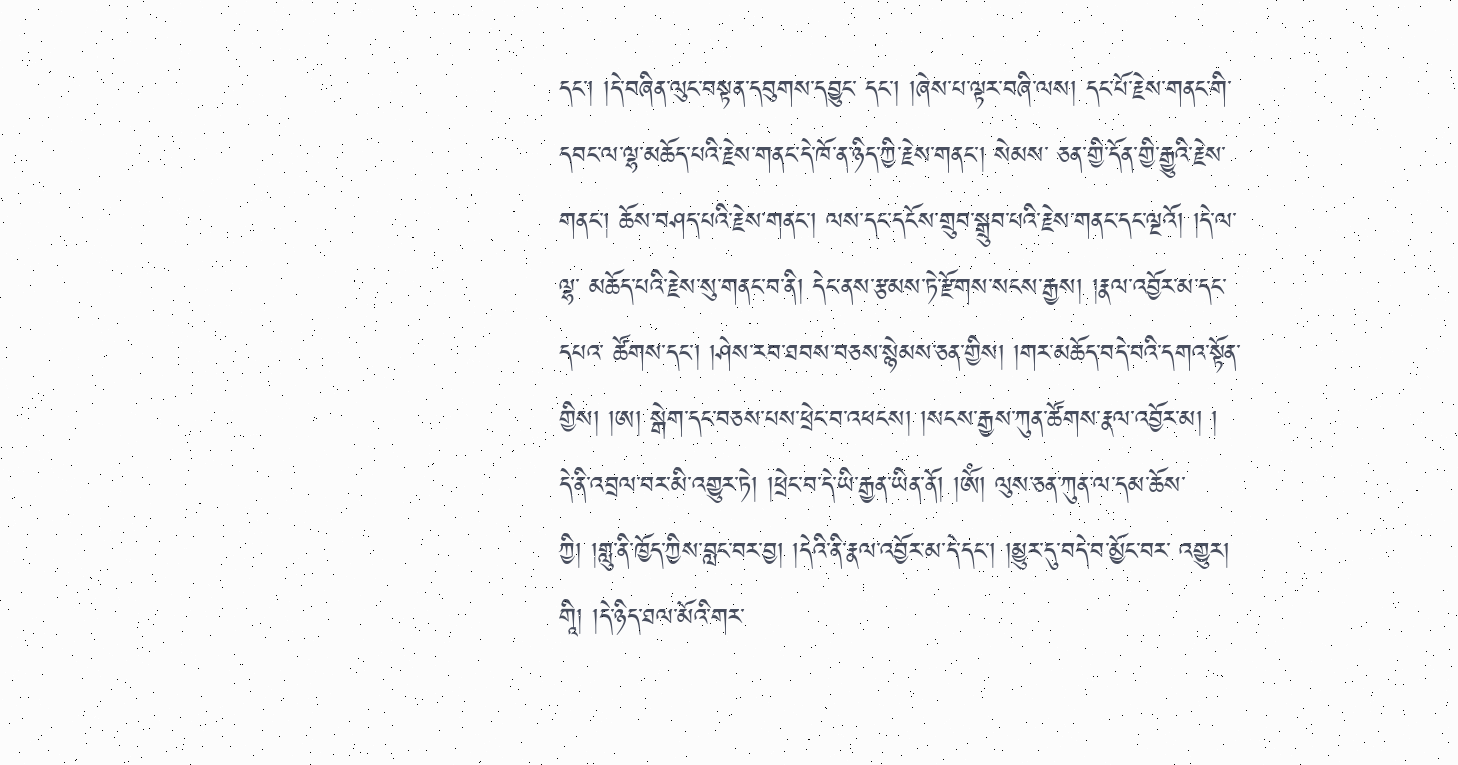དང་། །དེ་བཞིན་ལུང་བསྟན་དབུགས་དབྱུང་ དང་། །ཞེས་པ་ལྟར་བཞི་ལས། དང་པོ་རྗེས་གནང་གི་དབང་ལ་ལྷ་མཆོད་པའི་རྗེས་གནང་དེ་ཁོ་ན་ཉིད་ཀྱི་རྗེས་གནང་། སེམས་ ཅན་གྱི་དོན་གྱི་རྒྱུའི་རྗེས་གནང་། ཆོས་བཤད་པའི་རྗེས་གནང་། ལས་དང་དངོས་གྲུབ་སྒྲུབ་པའི་རྗེས་གནང་དང་ལྔའོ། །དེ་ལ་ལྷ་ མཆོད་པའི་རྗེས་སུ་གནང་བ་ནི། དེང་ནས་རྩམས་ཏེ་རྫོགས་སངས་རྒྱས། །རྣལ་འབྱོར་མ་དང་དཔའ་ ཚོགས་དང་། །ཤེས་རབ་ཐབས་བཅས་སྙེམས་ཅན་གྱིས། །གར་མཆོད་བདེ་བའི་དགའ་སྟོན་ གྱིས། །ཨ། སྒེག་དང་བཅས་པས་ཕྲེང་བ་འཕངས། །སངས་རྒྱས་ཀུན་ཚོགས་རྣལ་འབྱོར་མ། ། དེ་ནི་འབྲལ་བར་མི་འགྱུར་ཏེ། །ཕྲེང་བ་དེ་ཡི་རྒྱན་ཡིན་ནོ། །ༀ། ལུས་ཅན་ཀུན་ལ་དམ་ཆོས་ ཀྱི། །གླུ་ནི་ཁྱོད་ཀྱིས་བླང་བར་བྱ། །དེའི་ནི་རྣལ་འབྱོར་མ་དེ་དང་། །མྱུར་དུ་བདེ་བ་མྱོང་བར་ འགྱུར། གཱི། །དེ་ཉིད་ཐལ་མོའི་གར་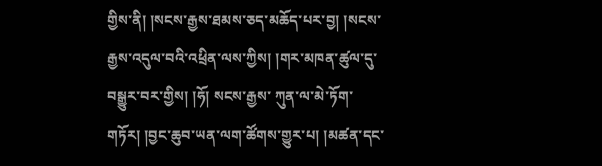གྱིས་ནི། །སངས་རྒྱས་ཐམས་ཅད་མཆོད་པར་བྱ། །སངས་ རྒྱས་འདུལ་བའི་འཕྲིན་ལས་ཀྱིས། །གར་མཁན་ཚུལ་དུ་བསྒྱུར་བར་གྱིས། །ཧོ། སངས་རྒྱས་ ཀུན་ལ་མེ་ཏོག་གཏོར། །བྱང་ཆུབ་ཡན་ལག་ཚོགས་གྱུར་པ། །མཚན་དང་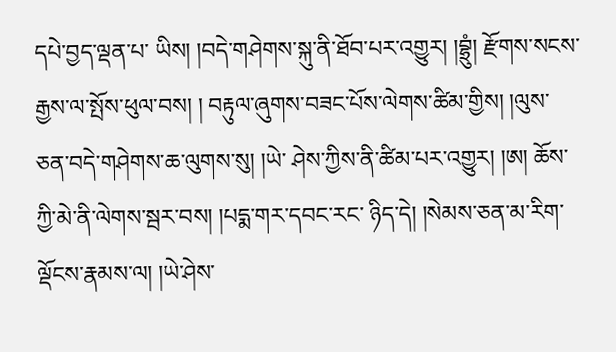དཔེ་བྱད་ལྡན་པ་ ཡིས། །བདེ་གཤེགས་སྐུ་ནི་ཐོབ་པར་འགྱུར། །བྷྲུཾ། རྫོགས་སངས་རྒྱས་ལ་སྤོས་ཕུལ་བས། ། བརྟུལ་ཞུགས་བཟང་པོས་ལེགས་ཚིམ་གྱིས། །ལུས་ཅན་བདེ་གཤེགས་ཆ་ལུགས་སུ། །ཡེ་ ཤེས་ཀྱིས་ནི་ཚིམ་པར་འགྱུར། །ཨ། ཆོས་ཀྱི་མེ་ནི་ལེགས་སྦར་བས། །པདྨ་གར་དབང་རང་ ཉིད་དེ། །སེམས་ཅན་མ་རིག་ལྡོངས་རྣམས་ལ། །ཡེ་ཤེས་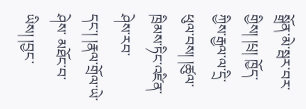སྒྲོན་མེ་སྦར་བར་གྱིས། །པྲ། ཁྱོད་ ཀྱིས་རྒྱལ་ལ་དྲི་ཕུལ་བས། །ཚུལ་ཁྲིམས་ཏིང་འཛིན་ཤེས་རབ་དང་། །རྣལ་གྲོལ་ཡེ་ཤེས་ མཐོང་བ་ཡིས། །བྱང་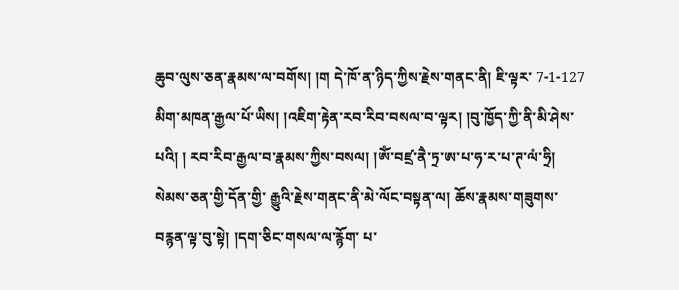ཆུབ་ལུས་ཅན་རྣམས་ལ་བགོས། །ག དེ་ཁོ་ན་ཉིད་ཀྱིས་རྗེས་གནང་ནི། ཇི་ལྟར་ 7-1-127 མིག་མཁན་རྒྱལ་པོ་ཡིས། །འཇིག་རྟེན་རབ་རིབ་བསལ་བ་ལྟར། །བུ་ཁྱོད་ཀྱི་ནི་མི་ཤེས་པའི། ། རབ་རིབ་རྒྱལ་བ་རྣམས་ཀྱིས་བསལ། །ༀ་བཛྲ་ནཻ་ཏྲ་ཨ་པ་ཧ་ར་པ་ཊ་ལཾ་ཧྲི། སེམས་ཅན་གྱི་དོན་གྱི་ རྒྱུའི་རྗེས་གནང་ནི་མེ་ལོང་བསྟན་ལ། ཆོས་རྣམས་གཟུགས་བརྙན་ལྟ་བུ་སྟེ། །དག་ཅིང་གསལ་ལ་རྙོག་ པ་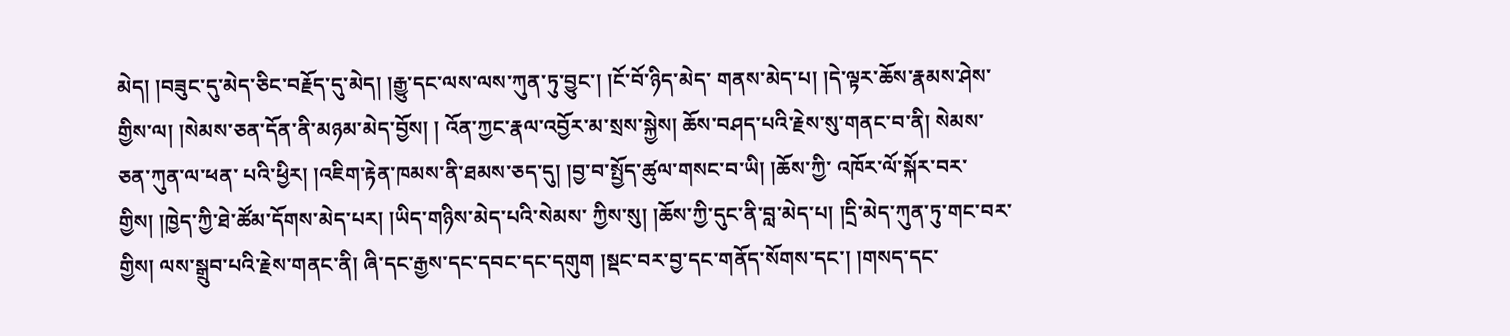མེད། །བཟུང་དུ་མེད་ཅིང་བརྗོད་དུ་མེད། །རྒྱུ་དང་ལས་ལས་ཀུན་ཏུ་བྱུང་། །ངོ་བོ་ཉིད་མེད་ གནས་མེད་པ། །དེ་ལྟར་ཆོས་རྣམས་ཤེས་གྱིས་ལ། །སེམས་ཅན་དོན་ནི་མཉམ་མེད་བྱོས། ། འོན་ཀྱང་རྣལ་འབྱོར་མ་སྲས་སྐྱེས། ཆོས་བཤད་པའི་རྗེས་སུ་གནང་བ་ནི། སེམས་ཅན་ཀུན་ལ་ཕན་ པའི་ཕྱིར། །འཇིག་རྟེན་ཁམས་ནི་ཐམས་ཅད་དུ། །བྱ་བ་སྤྱོད་ཚུལ་གསང་བ་ཡི། །ཆོས་ཀྱི་ འཁོར་ལོ་སྐོར་བར་གྱིས། །ཁྱེད་ཀྱི་ཐེ་ཚོམ་དོགས་མེད་པར། །ཡིད་གཉིས་མེད་པའི་སེམས་ ཀྱིས་སུ། །ཆོས་ཀྱི་དུང་ནི་བླ་མེད་པ། །དྲི་མེད་ཀུན་ཏུ་གང་བར་གྱིས། ལས་སྒྲུབ་པའི་རྗེས་གནང་ནི། ཞི་དང་རྒྱས་དང་དབང་དང་དགུག །སྡང་བར་བྱ་དང་གནོད་སོགས་དང་། །གསད་དང་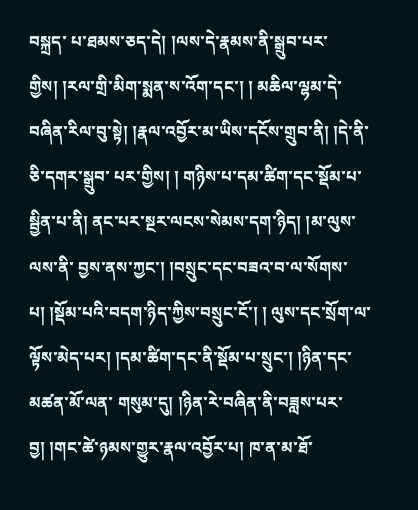བསྐྲད་ པ་ཐམས་ཅད་དེ། །ལས་དེ་རྣམས་ནི་སྒྲུབ་པར་གྱིས། །རལ་གྲི་མིག་སྨན་ས་འོག་དང་། ། མཆིལ་ལྷམ་དེ་བཞིན་རིལ་བུ་སྟེ། །རྣལ་འབྱོར་མ་ཡིས་དངོས་གྲུབ་ནི། །དེ་ནི་ཅི་དགར་སྒྲུབ་ པར་གྱིས། ། གཉིས་པ་དམ་ཚིག་དང་སྡོམ་པ་སྦྱིན་པ་ནི། ནང་པར་སྔར་ལངས་སེམས་དག་ཉིད། །མ་ལུས་ལས་ནི་ བྱས་ནས་ཀྱང་། །བསྲུང་དང་བཟའ་བ་ལ་སོགས་པ། །སྡོམ་པའི་བདག་ཉིད་ཀྱིས་བསྲུང་ངོ་། ། ལུས་དང་སྲོག་ལ་ལྟོས་མེད་པར། །དམ་ཚིག་དང་ནི་སྡོམ་པ་སྲུང་། །ཉིན་དང་མཚན་མོ་ལན་ གསུམ་དུ། །ཉིན་རེ་བཞིན་ནི་བཟླས་པར་བྱ། །གང་ཚེ་ཉམས་གྱུར་རྣལ་འབྱོར་པ། ཁ་ན་མ་ཐོ་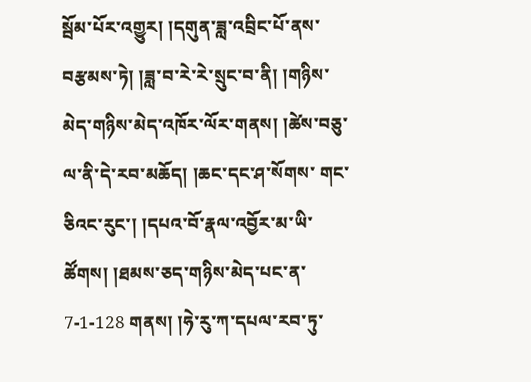སྦོམ་པོར་འགྱུར། །དགུན་ཟླ་འབྲིང་པོ་ནས་བརྩམས་ཏེ། །ཟླ་བ་རེ་རེ་སྲུང་བ་ནི། །གཉིས་ མེད་གཉིས་མེད་འཁོར་ལོར་གནས། །ཚེས་བཅུ་ལ་ནི་དེ་རབ་མཆོད། །ཆང་དང་ཤ་སོགས་ གང་ཅིའང་རུང་། །དཔའ་བོ་རྣལ་འབྱོར་མ་ཡི་ཚོགས། །ཐམས་ཅད་གཉིས་མེད་པང་ན་ 7-1-128 གནས། །ཧེ་རུ་ཀ་དཔལ་རབ་ཏུ་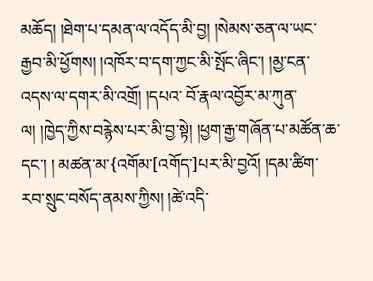མཆོད། །ཐེག་པ་དམན་ལ་འདོད་མི་བྱ། །སེམས་ཅན་ལ་ཡང་ རྒྱབ་མི་ཕྱོགས། །འཁོར་བ་དག་ཀྱང་མི་སྤོང་ཞིང་། །མྱ་ངན་འདས་ལ་དགར་མི་འགྲོ། །དཔའ་ བོ་རྣལ་འབྱོར་མ་ཀུན་ལ། །ཁྱེད་ཀྱིས་བརྙེས་པར་མི་བྱ་སྟེ། །ཕྱག་རྒྱ་གཞོན་པ་མཚོན་ཆ་དང་། ། མཚན་མ་{འགོམ་[འགོད་]པར་མི་བྱའོ། །དམ་ཚིག་རབ་སྲུང་བསོད་ནམས་ཀྱིས། །ཚེ་འདི་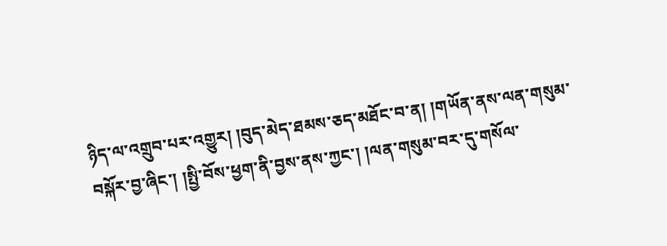ཉིད་ལ་འགྲུབ་པར་འགྱུར། །བུད་མེད་ཐམས་ཅད་མཐོང་བ་ན། །གཡོན་ནས་ལན་གསུམ་ བསྐོར་བྱ་ཞིང་། །སྤྱི་བོས་ཕྱག་ནི་བྱས་ནས་ཀྱང་། །ལན་གསུམ་བར་དུ་གསོལ་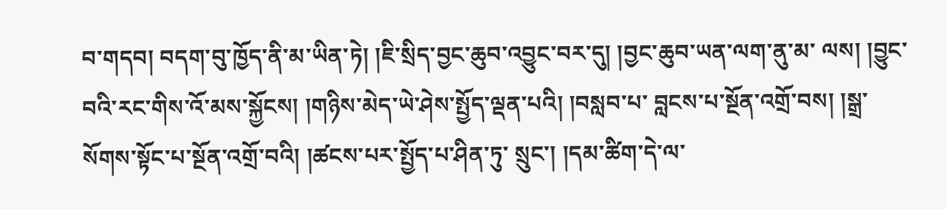བ་གདབ། བདག་བུ་ཁྱོད་ནི་མ་ཡིན་ཏེ། །ཇི་སྲིད་བྱང་ཆུབ་འབྱུང་བར་དུ། །བྱང་ཆུབ་ཡན་ལག་ནུ་མ་ ལས། །བྱུང་བའི་རང་གིས་འོ་མས་སྐྱོངས། །གཉིས་མེད་ཡེ་ཤེས་སྤྱོད་ལྡན་པའི། །བསླབ་པ་ བླངས་པ་སྔོན་འགྲོ་བས། །སྒྲ་སོགས་སྟོང་པ་སྔོན་འགྲོ་བའི། །ཚངས་པར་སྤྱོད་པ་ཤིན་ཏུ་ སྲུང་། །དམ་ཚིག་དེ་ལ་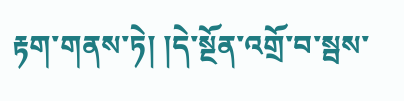རྟག་གནས་ཏེ། །དེ་སྔོན་འགྲོ་བ་སྦས་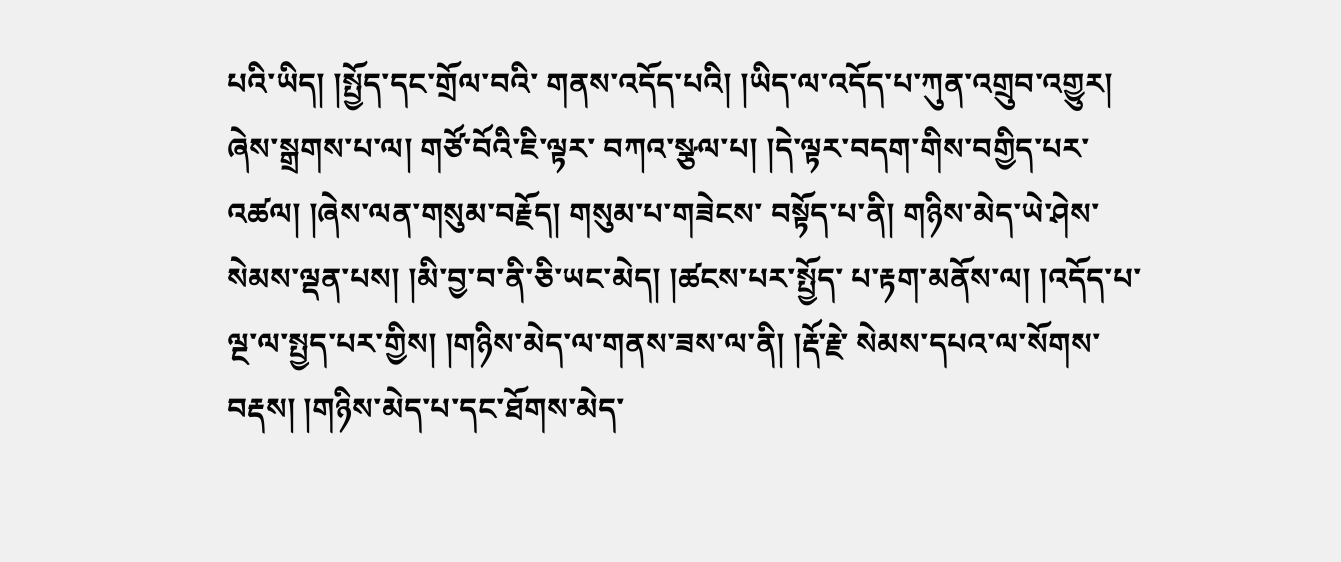པའི་ཡིད། །སྤྱོད་དང་གྲོལ་བའི་ གནས་འདོད་པའི། །ཡིད་ལ་འདོད་པ་ཀུན་འགྲུབ་འགྱུར། ཞེས་སྒྲགས་པ་ལ། གཙོ་བོའི་ཇི་ལྟར་ བཀའ་སྩལ་པ། །དེ་ལྟར་བདག་གིས་བགྱིད་པར་འཚལ། །ཞེས་ལན་གསུམ་བརྗོད། གསུམ་པ་གཟེངས་ བསྟོད་པ་ནི། གཉིས་མེད་ཡེ་ཤེས་སེམས་ལྡན་པས། །མི་བྱ་བ་ནི་ཅི་ཡང་མེད། །ཚངས་པར་སྤྱོད་ པ་རྟག་མནོས་ལ། །འདོད་པ་ལྔ་ལ་སྤྱད་པར་གྱིས། །གཉིས་མེད་ལ་གནས་ཟས་ལ་ནི། །རྡོ་རྗེ་ སེམས་དཔའ་ལ་སོགས་བརྡས། །གཉིས་མེད་པ་དང་ཐོགས་མེད་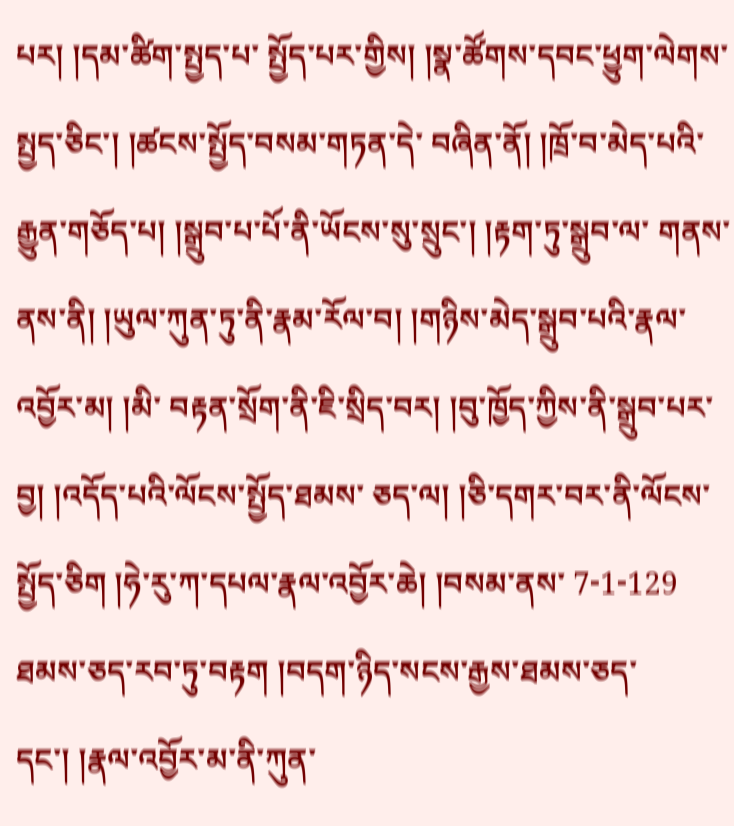པར། །དམ་ཚིག་སྤྱད་པ་ སྤྱོད་པར་གྱིས། །སྣ་ཚོགས་དབང་ཕྱུག་ལེགས་སྤྱད་ཅིང་། །ཚངས་སྤྱོད་བསམ་གཏན་དེ་ བཞིན་ནོ། །ཁྲོ་བ་མེད་པའི་རྒྱུན་གཅོད་པ། །སྒྲུབ་པ་པོ་ནི་ཡོངས་སུ་སྲུང་། །རྟག་ཏུ་སྒྲུབ་ལ་ གནས་ནས་ནི། །ཡུལ་ཀུན་ཏུ་ནི་རྣམ་རོལ་བ། །གཉིས་མེད་སྒྲུབ་པའི་རྣལ་འབྱོར་མ། །མི་ བརྟན་སྲོག་ནི་ཇི་སྲིད་བར། །བུ་ཁྱོད་ཀྱིས་ནི་སྒྲུབ་པར་བྱ། །འདོད་པའི་ལོངས་སྤྱོད་ཐམས་ ཅད་ལ། །ཅི་དགར་བར་ནི་ལོངས་སྤྱོད་ཅིག །ཧེ་རུ་ཀ་དཔལ་རྣལ་འབྱོར་ཆེ། །བསམ་ནས་ 7-1-129 ཐམས་ཅད་རབ་ཏུ་བརྟག །བདག་ཉིད་སངས་རྒྱས་ཐམས་ཅད་དང་། །རྣལ་འབྱོར་མ་ནི་ཀུན་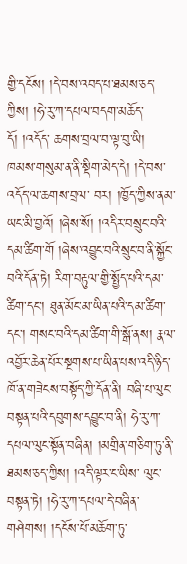གྱི་དངོས། །དེ་བས་འབད་པ་ཐམས་ཅད་ཀྱིས། །ཧེ་རུ་ཀ་དཔལ་བདག་མཆོད་དོ། །འདོད་ ཆགས་བྲལ་བ་ལྟ་བུ་ཡི། ཁམས་གསུམ་ན་ནི་སྡིག་མེད་དེ། །དེ་བས་འདོད་ལ་ཆགས་བྲལ་ བར། །ཁྱོད་ཀྱིས་ནམ་ཡང་མི་བྱའོ། །ཞེས་སོ། །འདིར་བསྲུང་བའི་དམ་ཚིག་གོ །ཞེས་འབྱུང་བའི་སྲུང་བ་ནི་སྐྱོང་ བའི་དོན་ཏེ། རིག་བརྟུལ་གྱི་སྤྱོད་པའི་དམ་ཚིག་དང་། ཐུན་མོང་མ་ཡིན་པའི་དམ་ཚིག་དང་། གསང་བའི་དམ་ཚིག་གི་སྒོ་ནས། རྣལ་འབྱོར་ཆེན་པོར་སྔགས་པ་ཡིན་པས་འདི་ཉིད་ཁོ་ན་གཟེངས་བསྟོད་ཀྱི་དོན་ནི། བཞི་པ་ལུང་བསྟན་པའི་དབུགས་དབྱུང་བ་ནི། ཧེ་རུ་ཀ་དཔལ་ལུང་སྟོན་བཞིན། །མགྲིན་གཅིག་ཏུ་ནི་ཐམས་ཅད་ཀྱིས། །འདི་ལྟར་ང་ཡིས་ ལུང་བསྟན་ཏེ། །ཧེ་རུ་ཀ་དཔལ་དེ་བཞིན་གཤེགས། །དངོས་པོ་མཆོག་ཏུ་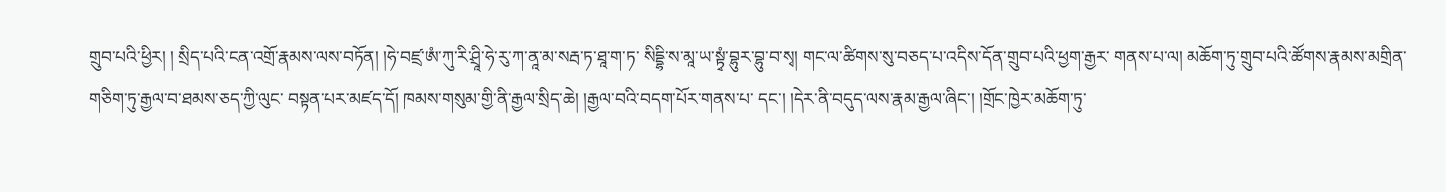གྲུབ་པའི་ཕྱིར། ། སྲིད་པའི་ངན་འགྲོ་རྣམས་ལས་བཏོན། །ཧེ་བཛྲ་ཨཾ་ཀུ་རི་ཤྲཱི་ཧེ་རུ་ཀ་ནཱ་མ་སརྦ་ཏ་ཐཱ་ག་ཏ་ སིདྡྷི་ས་མཱ་ཡ་སྟྭཾ་བྷུར་བྷུ་བ་སྭ། གང་ལ་ཚིགས་སུ་བཅད་པ་འདིས་དོན་གྲུབ་པའི་ཕྱག་རྒྱར་ གནས་པ་ལ། མཆོག་ཏུ་གྲུབ་པའི་ཚོགས་རྣམས་མགྲིན་གཅིག་ཏུ་རྒྱལ་བ་ཐམས་ཅད་ཀྱི་ལུང་ བསྟན་པར་མཛད་དོ། ཁམས་གསུམ་གྱི་ནི་རྒྱལ་སྲིད་ཆེ། །རྒྱལ་བའི་བདག་པོར་གནས་པ་ དང་། །དེར་ནི་བདུད་ལས་རྣམ་རྒྱལ་ཞིང་། །གྲོང་ཁྱེར་མཆོག་ཏུ་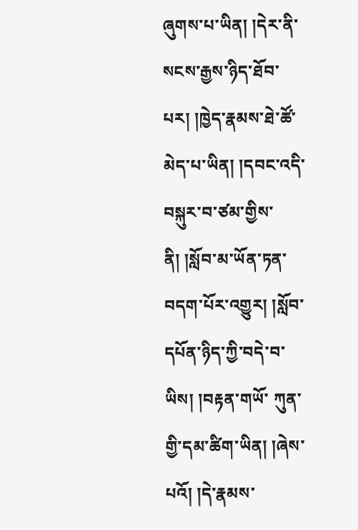ཞུགས་པ་ཡིན། །དེར་ནི་ སངས་རྒྱས་ཉིད་ཐོབ་པར། །ཁྱེད་རྣམས་ཐེ་ཚོ་མེད་པ་ཡིན། །དབང་འདི་བསྐུར་བ་ཙམ་གྱིས་ ནི། །སློབ་མ་ཡོན་ཏན་བདག་པོར་འགྱུར། །སློབ་དཔོན་ཉིད་ཀྱི་བདེ་བ་ཡིས། །བརྟན་གཡོ་ ཀུན་གྱི་དམ་ཚིག་ཡིན། །ཞེས་པའོ། །དེ་རྣམས་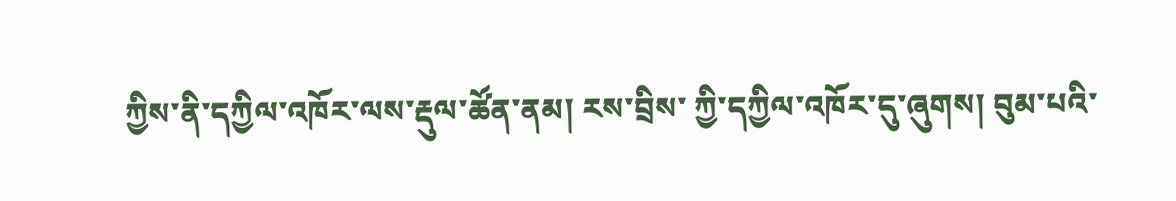ཀྱིས་ནི་དཀྱིལ་འཁོར་ལས་རྡུལ་ཚོན་ནམ། རས་བྲིས་ ཀྱི་དཀྱིལ་འཁོར་དུ་ཞུགས། བུམ་པའི་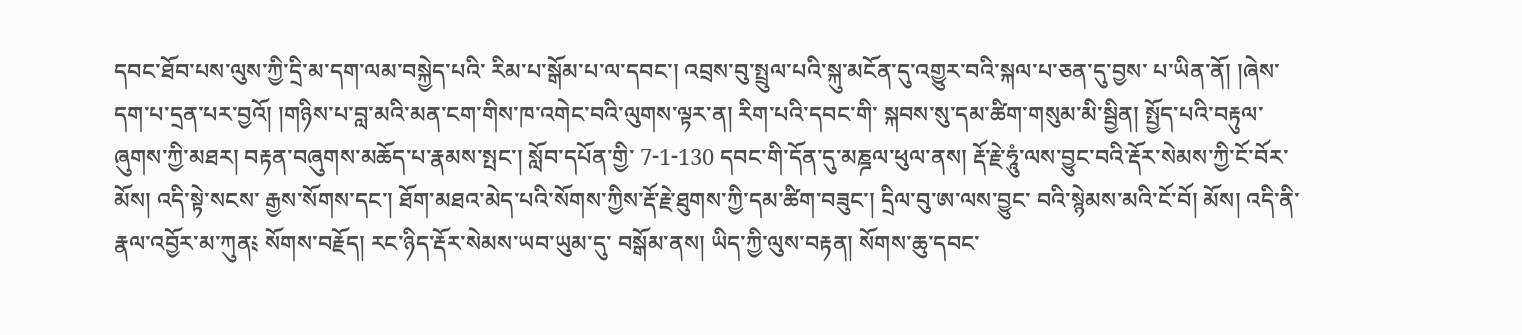དབང་ཐོབ་པས་ལུས་ཀྱི་དྲི་མ་དག་ལམ་བསྐྱེད་པའི་ རིམ་པ་སྒོམ་པ་ལ་དབང་། འབྲས་བུ་སྤྲུལ་པའི་སྐུ་མངོན་དུ་འགྱུར་བའི་སྐལ་པ་ཅན་དུ་བྱས་ པ་ཡིན་ནོ། །ཞེས་དག་པ་དྲན་པར་བྱའོ། །གཉིས་པ་བླ་མའི་མན་ངག་གིས་ཁ་འགེང་བའི་ལུགས་ལྟར་ན། རིག་པའི་དབང་གི་ སྐབས་སུ་དམ་ཚིག་གསུམ་མི་སྦྱིན། སྤྱོད་པའི་བརྟུལ་ཞུགས་ཀྱི་མཐར། བརྟན་བཞུགས་མཆོད་པ་རྣམས་སྤང་། སློབ་དཔོན་གྱི་ 7-1-130 དབང་གི་དོན་དུ་མཎྜལ་ཕུལ་ནས། རྡོ་རྗེ་ཧཱུཾ་ལས་བྱུང་བའི་རྡོར་སེམས་ཀྱི་ངོ་བོར་མོས། འདི་སྟེ་སངས་ རྒྱས་སོགས་དང་། ཐོག་མཐའ་མེད་པའི་སོགས་ཀྱིས་རྡོ་རྗེ་ཐུགས་ཀྱི་དམ་ཚིག་བཟུང་། དྲིལ་བུ་ཨ་ལས་བྱུང་ བའི་སྙེམས་མའི་ངོ་བོ། མོས། འདི་ནི་རྣལ་འབྱོར་མ་ཀུན༴ སོགས་བརྗོད། རང་ཉིད་རྡོར་སེམས་ཡབ་ཡུམ་དུ་ བསྒོམ་ནས། ཡིད་ཀྱི་ལུས་བརྟན། སོགས་ཆུ་དབང་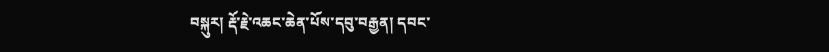བསྐུར། རྡོ་རྗེ་འཆང་ཆེན་པོས་དབུ་བརྒྱན། དབང་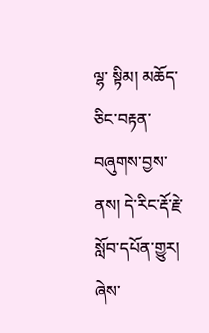ལྷ་ སྟིམ། མཆོད་ཅིང་བརྟན་བཞུགས་བྱས་ནས། དེ་རིང་རྡོ་རྗེ་སློབ་དཔོན་གྱུར། ཞེས་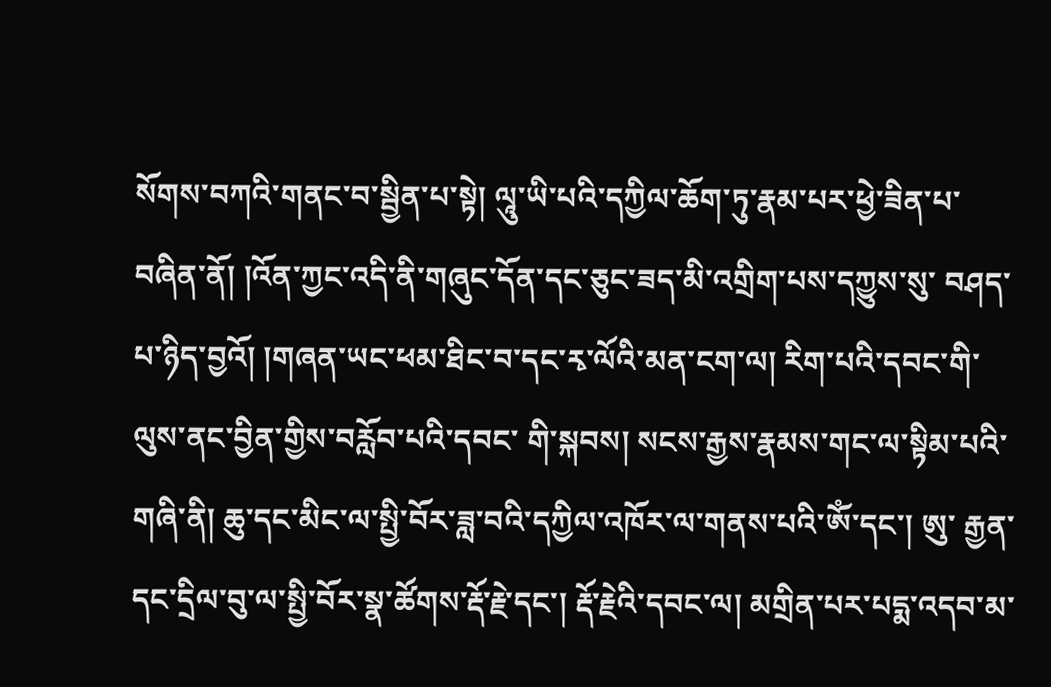སོགས་བཀའི་གནང་བ་སྦྱིན་པ་སྟེ། ལཱུ་ཡི་པའི་དཀྱིལ་ཆོག་ཏུ་རྣམ་པར་ཕྱེ་ཟིན་པ་བཞིན་ནོ། །འོན་ཀྱང་འདི་ནི་གཞུང་དོན་དང་ཅུང་ཟད་མི་འགྲིག་པས་དཀྱུས་སུ་ བཤད་པ་ཉིད་བྱའོ། །གཞན་ཡང་ཕམ་ཐིང་བ་དང་རྭ་ལོའི་མན་ངག་ལ། རིག་པའི་དབང་གི་ལུས་ནང་བྱིན་གྱིས་བརློབ་པའི་དབང་ གི་སྐབས། སངས་རྒྱས་རྣམས་གང་ལ་སྟིམ་པའི་གཞི་ནི། ཆུ་དང་མིང་ལ་སྤྱི་བོར་ཟླ་བའི་དཀྱིལ་འཁོར་ལ་གནས་པའི་ༀ་དང་། ཨུ་ རྒྱན་དང་དྲིལ་བུ་ལ་སྤྱི་བོར་སྣ་ཚོགས་རྡོ་རྗེ་དང་། རྡོ་རྗེའི་དབང་ལ། མགྲིན་པར་པདྨ་འདབ་མ་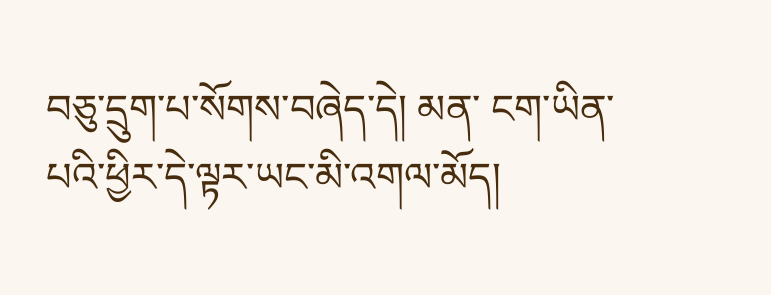བཅུ་དྲུག་པ་སོགས་བཞེད་དེ། མན་ ངག་ཡིན་པའི་ཕྱིར་དེ་ལྟར་ཡང་མི་འགལ་མོད།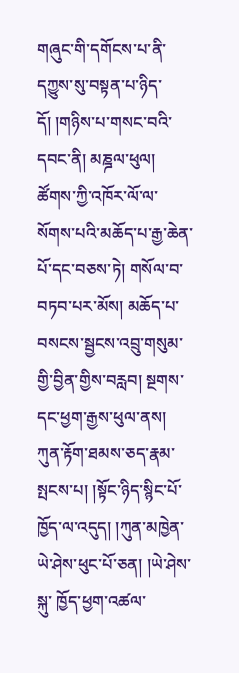གཞུང་གི་དགོངས་པ་ནི་དཀྱུས་སུ་བསྟན་པ་ཉིད་དོ། །གཉིས་པ་གསང་བའི་ དབང་ནི། མཎྜལ་ཕུལ། ཚོགས་ཀྱི་འཁོར་ལོ་ལ་སོགས་པའི་མཆོད་པ་རྒྱ་ཆེན་པོ་དང་བཅས་ཏེ། གསོལ་བ་བཏབ་པར་མོས། མཆོད་པ་བསངས་སྦྱངས་འབྲུ་གསུམ་གྱི་བྱིན་གྱིས་བརླབ། སྔགས་དང་ཕྱག་རྒྱས་ཕུལ་ནས། ཀུན་རྟོག་ཐམས་ཅད་རྣམ་ སྤངས་པ། །སྟོང་ཉིད་སྙིང་པོ་ཁྱོད་ལ་འདུད། །ཀུན་མཁྱེན་ཡེ་ཤེས་ཕུང་པོ་ཅན། །ཡེ་ཤེས་སྐུ་ ཁྱོད་ཕྱག་འཚལ་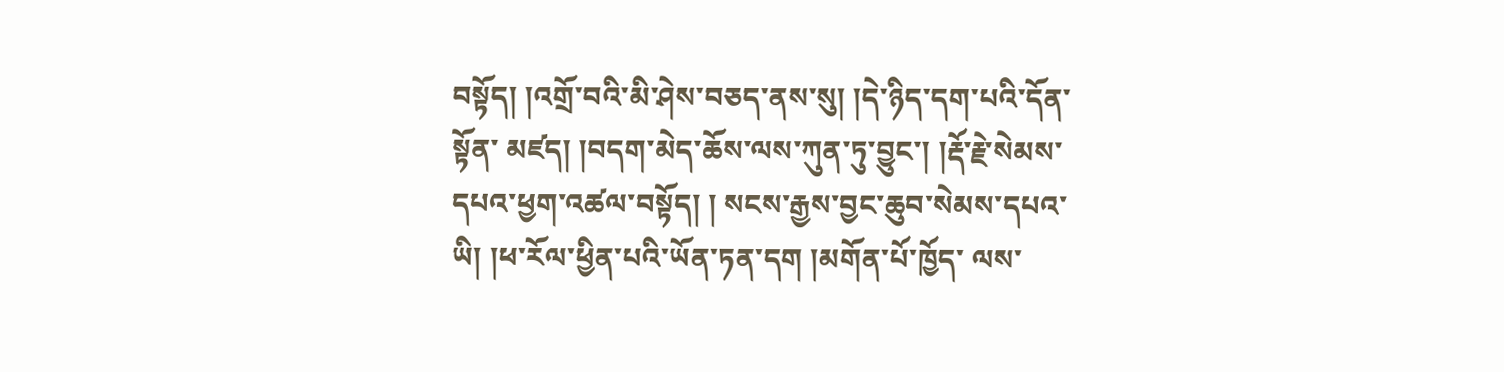བསྟོད། །འགྲོ་བའི་མི་ཤེས་བཅད་ནས་སུ། །དེ་ཉིད་དག་པའི་དོན་སྟོན་ མཛད། །བདག་མེད་ཆོས་ལས་ཀུན་ཏུ་བྱུང་། །རྡོ་རྗེ་སེམས་དཔའ་ཕྱག་འཚལ་བསྟོད། ། སངས་རྒྱས་བྱང་ཆུབ་སེམས་དཔའ་ཡི། །ཕ་རོལ་ཕྱིན་པའི་ཡོན་ཏན་དག །མགོན་པོ་ཁྱོད་ ལས་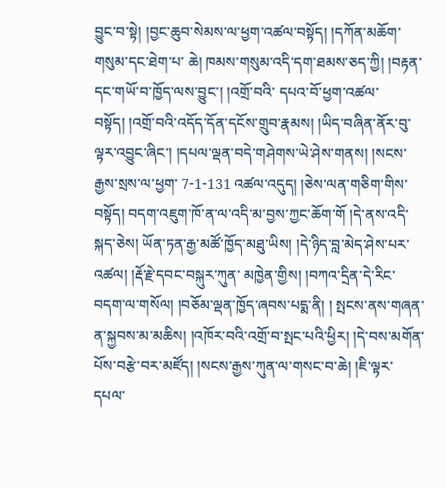བྱུང་བ་སྟེ། །བྱང་ཆུབ་སེམས་ལ་ཕྱག་འཚལ་བསྟོད། །དཀོན་མཆོག་གསུམ་དང་ཐེག་པ་ ཆེ། ཁམས་གསུམ་འདི་དག་ཐམས་ཅད་ཀྱི། །བརྟན་དང་གཡོ་བ་ཁྱོད་ལས་བྱུང་། །འགྲོ་བའི་ དཔའ་བོ་ཕྱག་འཚལ་བསྟོད། །འགྲོ་བའི་འདོད་དོན་དངོས་གྲུབ་རྣམས། །ཡིད་བཞིན་ནོར་བུ་ ལྟར་འབྱུང་ཞིང་། །དཔལ་ལྡན་བདེ་གཤེགས་ཡེ་ཤེས་གནས། །སངས་རྒྱས་སྲས་ལ་ཕྱག་ 7-1-131 འཚལ་འདུད། །ཅེས་ལན་གཅིག་གིས་བསྟོད། བདག་འཇུག་ཁོ་ན་ལ་འདི་མ་བྱས་ཀྱང་ཆོག་གོ །དེ་ནས་འདི་སྐད་ཅེས། ཡོན་ཏན་རྒྱ་མཚོ་ཁྱོད་མཐུ་ཡིས། །དེ་ཉིད་བླ་མེད་ཤེས་པར་འཚལ། །རྡོ་རྗེ་དབང་བསྐུར་ཀུན་ མཁྱེན་གྱིས། །བཀའ་དྲིན་དེ་རིང་བདག་ལ་གསོལ། །བཅོམ་ལྡན་ཁྱོད་ཞབས་པདྨ་ནི། ། སྤངས་ནས་གཞན་ན་སྐྱབས་མ་མཆིས། །འཁོར་བའི་འགྲོ་བ་སྤང་པའི་ཕྱིར། །དེ་བས་མགོན་ པོས་བརྩེ་བར་མཛོད། །སངས་རྒྱས་ཀུན་ལ་གསང་བ་ཆེ། །ཇི་ལྟར་དཔལ་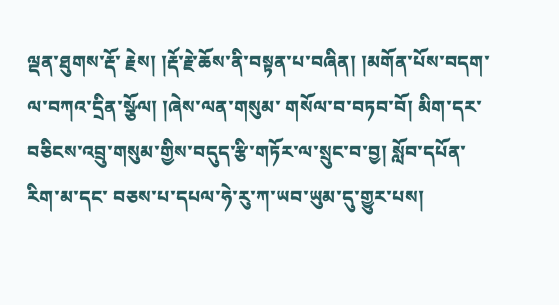ལྡན་ཐུགས་རྡོ་ རྗེས། །རྡོ་རྗེ་ཆོས་ནི་བསྟན་པ་བཞིན། །མགོན་པོས་བདག་ལ་བཀའ་དྲིན་སྩོལ། །ཞེས་ལན་གསུམ་ གསོལ་བ་བཏབ་བོ། མིག་དར་བཅིངས་འབྲུ་གསུམ་གྱིས་བདུད་རྩི་གཏོར་ལ་སྲུང་བ་བྱ། སློབ་དཔོན་རིག་མ་དང་ བཅས་པ་དཔལ་ཧེ་རུ་ཀ་ཡབ་ཡུམ་དུ་གྱུར་པས།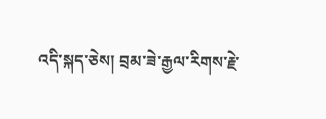འདི་སྐད་ཅེས། བྲམ་ཟེ་རྒྱལ་རིགས་རྗེ་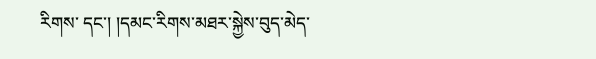རིགས་ དང་། །དམང་རིགས་མཐར་སྐྱེས་བུད་མེད་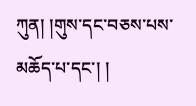ཀུན། །གུས་དང་བཅས་པས་མཆོད་པ་དང་། །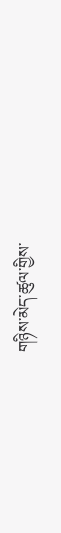གཉིས་མེད་ཚུལ་གྱིས་